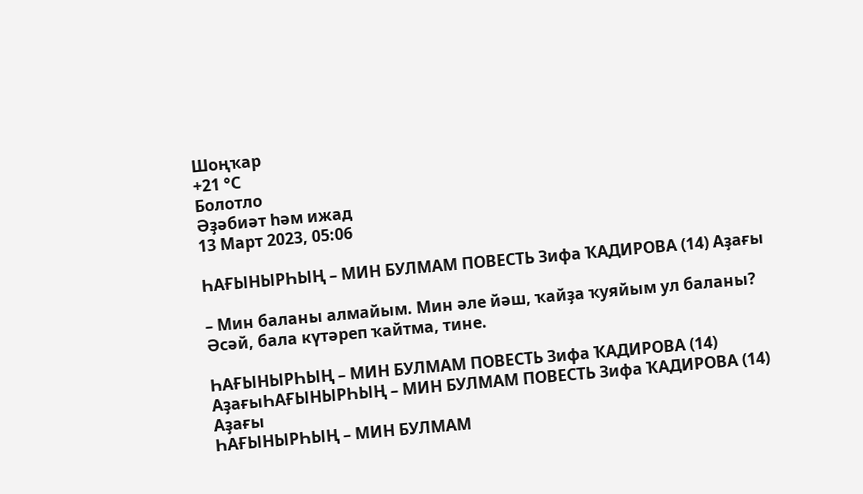Шоңҡар
+21 °С
Болотло
Әҙәбиәт һәм ижад
13 Март 2023, 05:06

ҺАҒЫНЫРҺЫҢ – МИН БУЛМАМ ПОВЕСТЬ Зифа ҠАДИРОВА (14) Аҙағы

– Мин баланы алмайым. Мин әле йәш, ҡайҙа ҡуяйым ул баланы? Әсәй, бала күтәреп ҡайтма, тине.

ҺАҒЫНЫРҺЫҢ – МИН БУЛМАМ ПОВЕСТЬ Зифа ҠАДИРОВА (14) АҙағыҺАҒЫНЫРҺЫҢ – МИН БУЛМАМ ПОВЕСТЬ Зифа ҠАДИРОВА (14) Аҙағы
ҺАҒЫНЫРҺЫҢ – МИН БУЛМАМ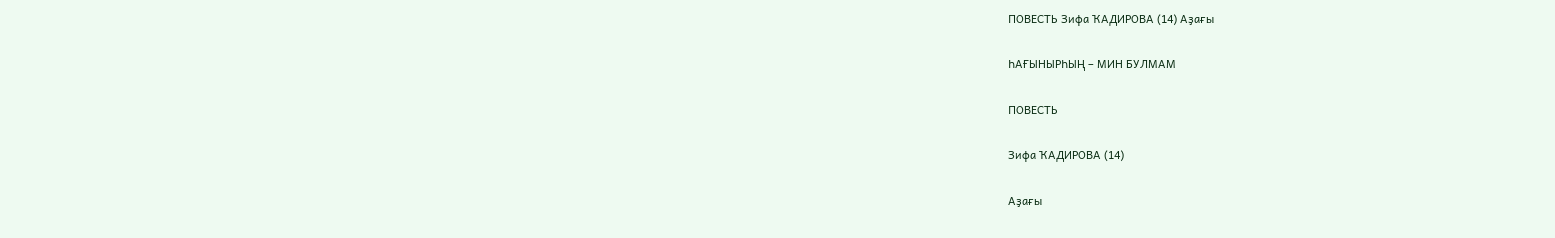ПОВЕСТЬ Зифа ҠАДИРОВА (14) Аҙағы

ҺАҒЫНЫРҺЫҢ – МИН БУЛМАМ

ПОВЕСТЬ

Зифа ҠАДИРОВА (14)

Аҙағы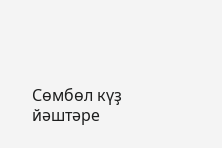Сөмбөл күҙ йәштәре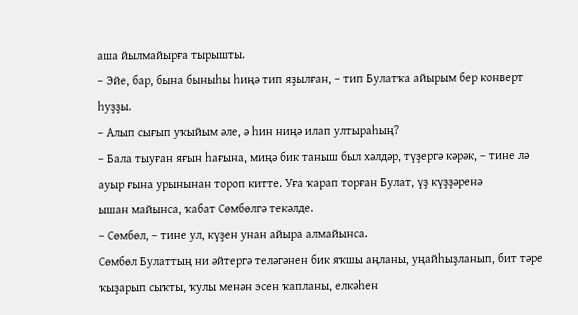аша йылмайырға тырышты.
– Эйе, бар, бына быныһы һиңә тип яҙылған, – тип Булатҡа айырым бер конверт һуҙҙы.
– Алып сығып уҡыйым әле, ә һин ниңә илап ултыраһың?
– Бала тыуған яғын һағына, миңә бик таныш был хәлдәр, түҙергә кәрәк, – тине лә ауыр ғына урынынан тороп китте. Уға ҡарап торған Булат, үҙ күҙҙәренә
ышан майынса, ҡабат Сөмбөлгә текәлде.
– Сөмбөл, – тине ул, күҙен унан айыра алмайынса.
Сөмбөл Булаттың ни әйтергә теләгәнен бик яҡшы аңланы, уңайһыҙланып, бит тәре ҡыҙарып сыҡты, ҡулы менән эсен ҡапланы, елкәһен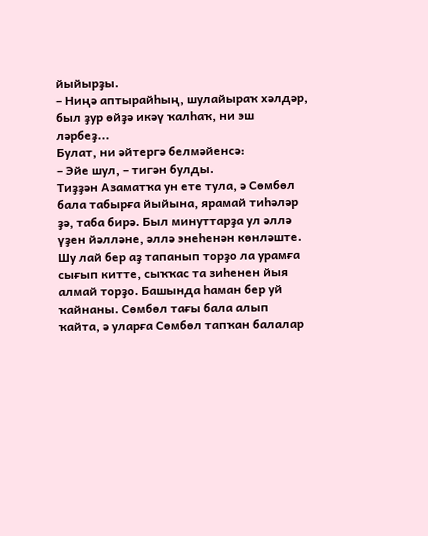йыйырҙы.
– Ниңә аптырайһың, шулайыраҡ хәлдәр, был ҙур өйҙә икәү ҡалһаҡ, ни эш ләрбеҙ...
Булат, ни әйтергә белмәйенсә:
– Эйе шул, – тигән булды.
Тиҙҙән Азаматҡа ун ете тула, ә Сөмбөл бала табырға йыйына, ярамай тиһәләр ҙә, таба бирә. Был минуттарҙа ул әллә үҙен йәлләне, әллә энеһенән көнләште.
Шу лай бер аҙ тапанып торҙо ла урамға сығып китте, сыҡҡас та зиһенен йыя алмай торҙо. Башында һаман бер уй ҡайнаны. Сөмбөл тағы бала алып ҡайта, ә уларға Сөмбөл тапҡан балалар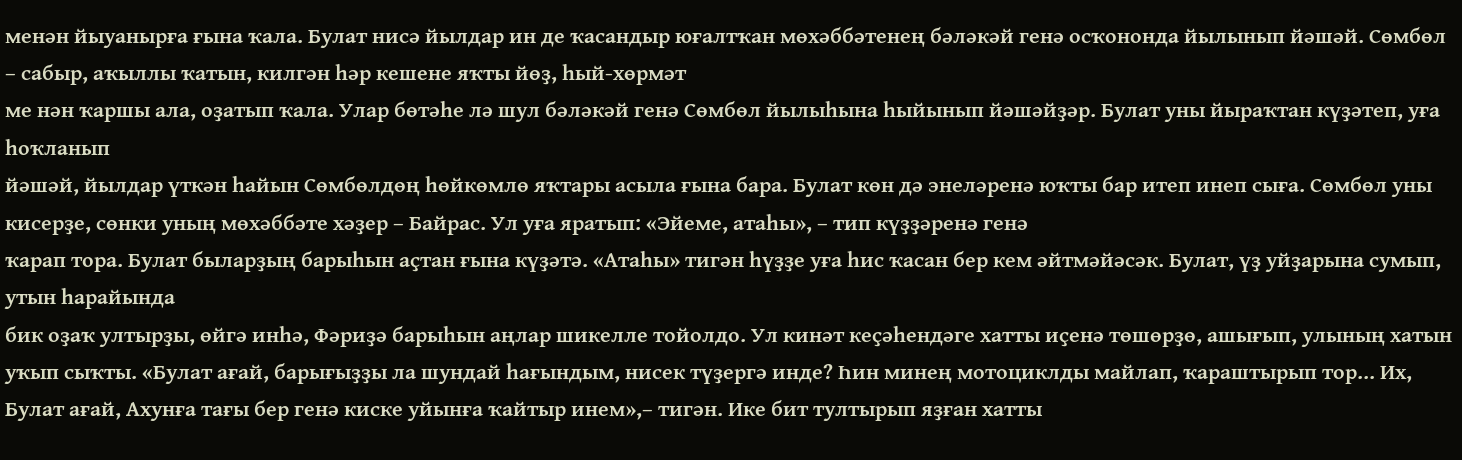менән йыуанырға ғына ҡала. Булат нисә йылдар ин де ҡасандыр юғалтҡан мөхәббәтенең бәләкәй генә осҡононда йылынып йәшәй. Сөмбөл – сабыр, аҡыллы ҡатын, килгән һәр кешене яҡты йөҙ, һый-хөрмәт
ме нән ҡаршы ала, оҙатып ҡала. Улар бөтәһе лә шул бәләкәй генә Сөмбөл йылыһына һыйынып йәшәйҙәр. Булат уны йыраҡтан күҙәтеп, уға һоҡланып
йәшәй, йылдар үткән һайын Сөмбөлдөң һөйкөмлө яҡтары асыла ғына бара. Булат көн дә энеләренә юҡты бар итеп инеп сыға. Сөмбөл уны кисерҙе, сөнки уның мөхәббәте хәҙер – Байрас. Ул уға яратып: «Эйеме, атаһы», – тип күҙҙәренә генә
ҡарап тора. Булат быларҙың барыһын аҫтан ғына күҙәтә. «Атаһы» тигән һүҙҙе уға һис ҡасан бер кем әйтмәйәсәк. Булат, үҙ уйҙарына сумып, утын һарайында
бик оҙаҡ ултырҙы, өйгә инһә, Фәриҙә барыһын аңлар шикелле тойолдо. Ул кинәт кеҫәһендәге хатты иҫенә төшөрҙө, ашығып, улының хатын уҡып сыҡты. «Булат ағай, барығыҙҙы ла шундай һағындым, нисек түҙергә инде? Һин минең мотоциклды майлап, ҡараштырып тор... Их, Булат ағай, Ахунға тағы бер генә киске уйынға ҡайтыр инем»,– тигән. Ике бит тултырып яҙған хатты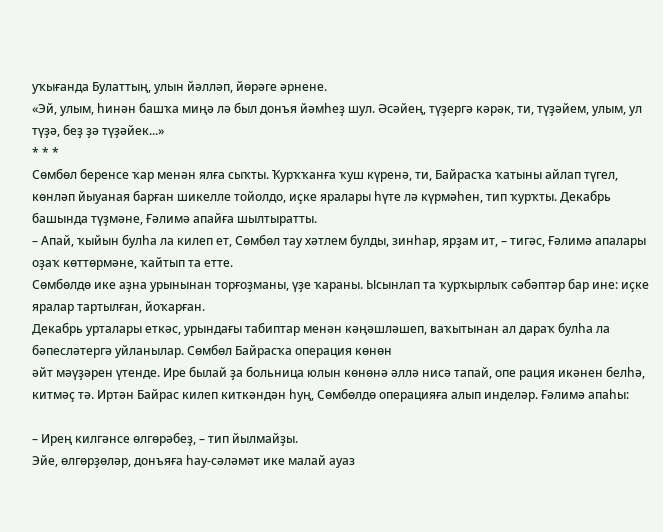уҡығанда Булаттың, улын йәлләп, йөрәге әрнене.
«Эй, улым, һинән башҡа миңә лә был донъя йәмһеҙ шул. Әсәйең, түҙергә кәрәк, ти, түҙәйем, улым, ул түҙә, беҙ ҙә түҙәйек...»
* * *
Сөмбөл беренсе ҡар менән ялға сыҡты. Ҡурҡҡанға ҡуш күренә, ти, Байрасҡа ҡатыны айлап түгел, көнләп йыуаная барған шикелле тойолдо, иҫке яралары һүте лә күрмәһен, тип ҡурҡты. Декабрь башында түҙмәне, Ғәлимә апайға шылтыратты.
– Апай, ҡыйын булһа ла килеп ет, Сөмбөл тау хәтлем булды, зинһар, ярҙам ит, – тигәс, Ғәлимә апалары оҙаҡ көттөрмәне, ҡайтып та етте.
Сөмбөлдө ике аҙна урынынан торғоҙманы, үҙе ҡараны. Ысынлап та ҡурҡырлыҡ сәбәптәр бар ине: иҫке яралар тартылған, йоҡарған.
Декабрь урталары еткәс, урындағы табиптар менән кәңәшләшеп, ваҡытынан ал дараҡ булһа ла бәпесләтергә уйланылар. Сөмбөл Байрасҡа операция көнөн
әйт мәүҙәрен үтенде. Ире былай ҙа больница юлын көнөнә әллә нисә тапай, опе рация икәнен белһә, китмәҫ тә. Иртән Байрас килеп киткәндән һуң, Сөмбөлдө операцияға алып инделәр. Ғәлимә апаһы:

– Ирең килгәнсе өлгөрәбеҙ, – тип йылмайҙы.
Эйе, өлгөрҙөләр, донъяға һау-сәләмәт ике малай ауаз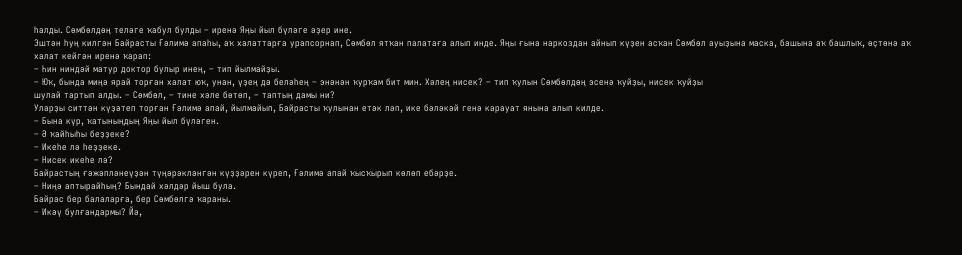һалды. Сөмбөлдөң теләге ҡабул булды – иренә Яңы йыл бүләге әҙер ине.
Эштән һуң килгән Байрасты Ғәлимә апаһы, аҡ халаттарға урапсорнап, Сөмбөл ятҡан палатаға алып инде. Яңы ғына наркоздан айнып күҙен асҡан Сөмбөл ауыҙына маска, башына аҡ башлыҡ, өҫтөнә аҡ халат кейгән иренә ҡарап:
– Һин ниндәй матур доктор булыр инең, – тип йылмайҙы.
– Юҡ, бында миңә ярай торған халат юҡ, унан, үҙең дә беләһең – энәнән ҡурҡам бит мин. Хәлең нисек? – тип ҡулын Сөмбөлдөң эсенә ҡуйҙы, нисек ҡуйҙы
шулай тартып алды. – Сөмбөл, – тине хәле бөтөп, – таптың дамы ни?
Уларҙы ситтән күҙәтеп торған Ғәлимә апай, йылмайып, Байрасты ҡулынан етәк ләп, ике бәләкәй генә карауат янына алып килде.
– Бына күр, ҡатыныңдың Яңы йыл бүләген.
– Ә ҡайһыһы беҙҙеке?
– Икеһе лә һеҙҙеке.
– Нисек икеһе лә?
Байрастың ғәжәпләнеүҙән түңәрәкләнгән күҙҙәрен күреп, Ғәлимә апай ҡысҡырып көлөп ебәрҙе.
– Ниңә аптырайһың? Бындай хәлдәр йыш була.
Байрас бер балаларға, бер Сөмбөлгә ҡараны.
– Икәү булғандармы? Йә,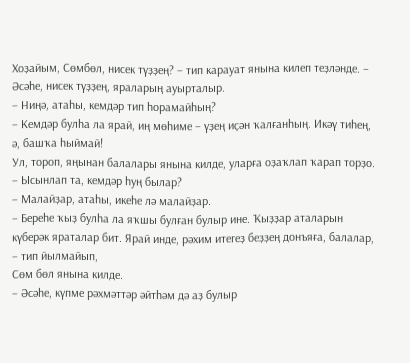Хоҙайым, Сөмбөл, нисек түҙҙең? – тип карауат янына килеп теҙләнде. – Әсәһе, нисек түҙҙең, яраларың ауырталыр.
– Ниңә, атаһы, кемдәр тип һорамайһың?
– Кемдәр булһа ла ярай, иң мөһиме – үҙең иҫән ҡалғанһың. Икәү тиһең, ә, башҡа һыймай!
Ул, тороп, яңынан балалары янына килде, уларға оҙаҡлап ҡарап торҙо.
– Ысынлап та, кемдәр һуң былар?
– Малайҙар, атаһы, икеһе лә малайҙар.
– Береһе ҡыҙ булһа ла яҡшы булған булыр ине. Ҡыҙҙар аталарын күберәк яраталар бит. Ярай инде, рәхим итегеҙ беҙҙең донъяға, балалар, – тип йылмайып,
Сөм бөл янына килде.
– Әсәһе, күпме рәхмәттәр әйтһәм дә аҙ булыр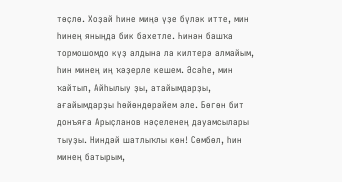төҫлө. Хоҙай һине миңә үҙе бүләк итте, мин һинең яныңда бик бәхетле. Һинән башҡа тормошомдо күҙ алдына ла килтерә алмайым, һин минең иң ҡәҙерле кешем. Әсәһе, мин ҡайтып, Айһылыу ҙы, атайымдарҙы, ағайымдарҙы һөйөндөрәйем әле. Бөгөн бит донъяға Арыҫланов нәҫеленең дауамсылары тыуҙы. Ниндәй шатлыҡлы көн! Сөмбөл, һин минең батырым,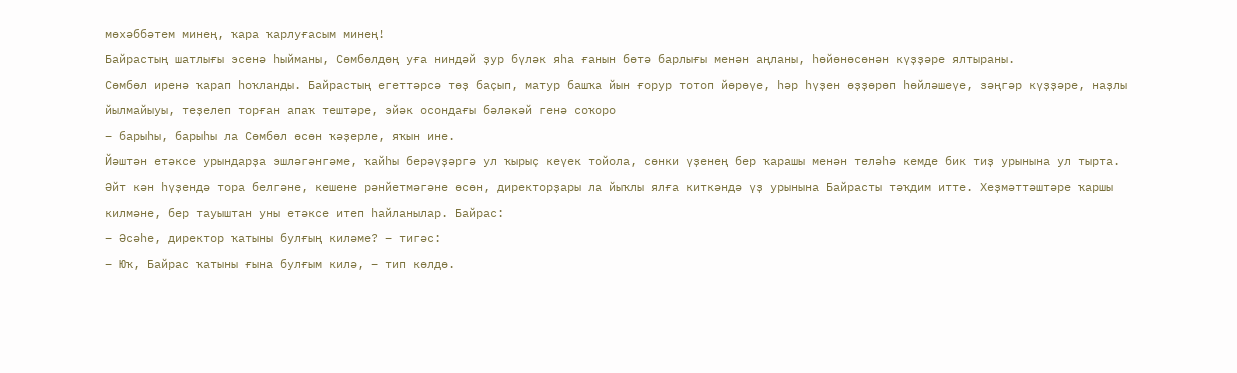мөхәббәтем минең, ҡара ҡарлуғасым минең!
Байрастың шатлығы эсенә һыйманы, Сөмбөлдөң уға ниндәй ҙур бүләк яһа ғанын бөтә барлығы менән аңланы, һөйөнөсөнән күҙҙәре ялтыраны.
Сөмбөл иренә ҡарап һоҡланды. Байрастың егеттәрсә төҙ баҫып, матур башҡа йын ғорур тотоп йөрөүе, һәр һүҙен өҙҙөрөп һөйләшеүе, зәңгәр күҙҙәре, наҙлы йылмайыуы, теҙелеп торған апаҡ тештәре, эйәк осондағы бәләкәй генә соҡоро
– барыһы, барыһы ла Сөмбөл өсөн ҡәҙерле, яҡын ине.
Йәштән етәксе урындарҙа эшләгәнгәме, ҡайһы берәүҙәргә ул ҡырыҫ кеүек тойола, сөнки үҙенең бер ҡарашы менән теләһә кемде бик тиҙ урынына ул тырта.
Әйт кән һүҙендә тора белгәне, кешене рәнйетмәгәне өсөн, директорҙары ла йыҡлы ялға киткәндә үҙ урынына Байрасты тәҡдим итте. Хеҙмәттәштәре ҡаршы килмәне, бер тауыштан уны етәксе итеп һайланылар. Байрас:
– Әсәһе, директор ҡатыны булғың киләме? – тигәс:
– Юҡ, Байрас ҡатыны ғына булғым килә, – тип көлдө.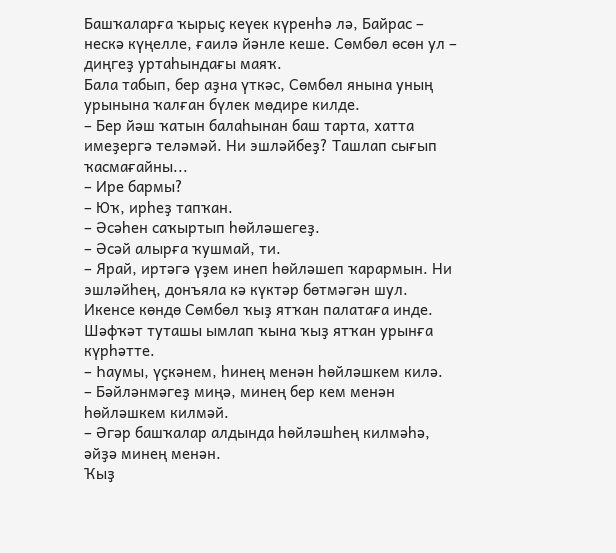Башҡаларға ҡырыҫ кеүек күренһә лә, Байрас – нескә күңелле, ғаилә йәнле кеше. Сөмбөл өсөн ул – диңгеҙ уртаһындағы маяҡ.
Бала табып, бер аҙна үткәс, Сөмбөл янына уның урынына ҡалған бүлек мөдире килде.
– Бер йәш ҡатын балаһынан баш тарта, хатта имеҙергә теләмәй. Ни эшләйбеҙ? Ташлап сығып ҡасмағайны...
– Ире бармы?
– Юҡ, ирһеҙ тапҡан.
– Әсәһен саҡыртып һөйләшегеҙ.
– Әсәй алырға ҡушмай, ти.
– Ярай, иртәгә үҙем инеп һөйләшеп ҡарармын. Ни эшләйһең, донъяла кә күктәр бөтмәгән шул.
Икенсе көндө Сөмбөл ҡыҙ ятҡан палатаға инде. Шәфҡәт туташы ымлап ҡына ҡыҙ ятҡан урынға күрһәтте.
– Һаумы, үҫкәнем, һинең менән һөйләшкем килә.
– Бәйләнмәгеҙ миңә, минең бер кем менән һөйләшкем килмәй.
– Әгәр башҡалар алдында һөйләшһең килмәһә, әйҙә минең менән.
Ҡыҙ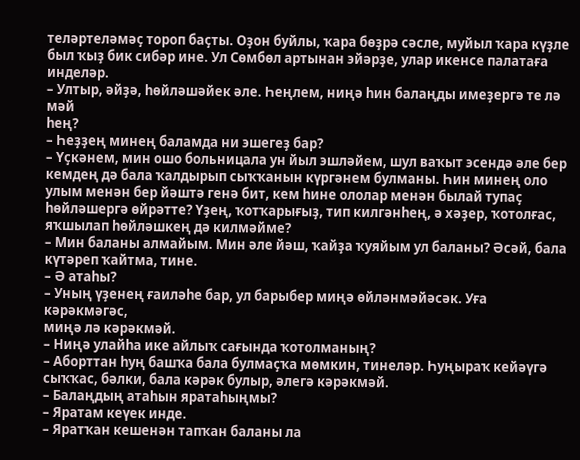теләртеләмәҫ тороп баҫты. Оҙон буйлы, ҡара бөҙрә сәсле, муйыл ҡара күҙле был ҡыҙ бик сибәр ине. Ул Сөмбөл артынан эйәрҙе, улар икенсе палатаға инделәр.
– Ултыр, әйҙә, һөйләшәйек әле. Һеңлем, ниңә һин балаңды имеҙергә те лә мәй
һең?
– Һеҙҙең минең баламда ни эшегеҙ бар?
– Үҫкәнем, мин ошо больницала ун йыл эшләйем, шул ваҡыт эсендә әле бер кемдең дә бала ҡалдырып сыҡҡанын күргәнем булманы. Һин минең оло улым менән бер йәштә генә бит, кем һине ололар менән былай тупаҫ һөйләшергә өйрәтте? Үҙең, ҡотҡарығыҙ, тип килгәнһең, ә хәҙер, ҡотолғас, яҡшылап һөйләшкең дә килмәйме?
– Мин баланы алмайым. Мин әле йәш, ҡайҙа ҡуяйым ул баланы? Әсәй, бала күтәреп ҡайтма, тине.
– Ә атаһы?
– Уның үҙенең ғаиләһе бар, ул барыбер миңә өйләнмәйәсәк. Уға кәрәкмәгәс,
миңә лә кәрәкмәй.
– Ниңә улайһа ике айлыҡ сағында ҡотолманың?
– Аборттан һуң башҡа бала булмаҫҡа мөмкин, тинеләр. Һуңыраҡ кейәүгә сыҡҡас, бәлки, бала кәрәк булыр, әлегә кәрәкмәй.
– Балаңдың атаһын яратаһыңмы?
– Яратам кеүек инде.
– Яратҡан кешенән тапҡан баланы ла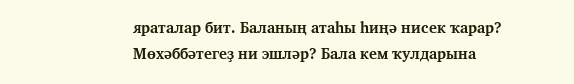яраталар бит. Баланың атаһы һиңә нисек ҡарар? Мөхәббәтегеҙ ни эшләр? Бала кем ҡулдарына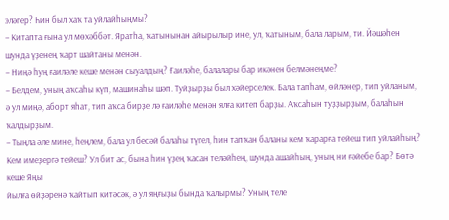эләгер? Һин был хаҡ та уйлайһыңмы?
– Китапта ғына ул мөхәббәт. Яратһа, ҡатынынан айырылыр ине, ул, ҡатыным, бала ларым, ти. Йәшәһен шунда үҙенең ҡарт шайтаны менән.
– Ниңә һуң ғаиләле кеше менән сыуалдың? Ғаиләһе, балалары бар икәнен белмәнеңме?
– Белдем, уның аҡсаһы күп, машинаһы шәп. Туйҙырҙы был хәйерселек. Бала тапһам, өйләнер, тип уйланым, ә ул миңә, аборт яһат, тип аҡса бирҙе лә ғаиләһе менән ялға китеп барҙы. Аҡсаһын туҙҙырҙым, балаһын ҡалдырҙым.
– Тыңла әле мине, һеңлем, бала ул бесәй балаһы түгел, һин тапҡан баланы кем ҡарарға тейеш тип уйлайһың? Кем имеҙергә тейеш? Ул бит ас, бына һин үҙең ҡасан теләйһең, шунда ашайһың, уның ни ғәйебе бар? Бөтә кеше Яңы
йылға өйҙәренә ҡайтып китәсәк, ә ул яңғыҙы бында ҡалырмы? Уның теле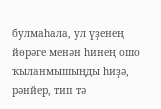булмаһала, ул үҙенең йөрәге менән һинең ошо ҡыланмышыңды һиҙә, рәнйер, тип тә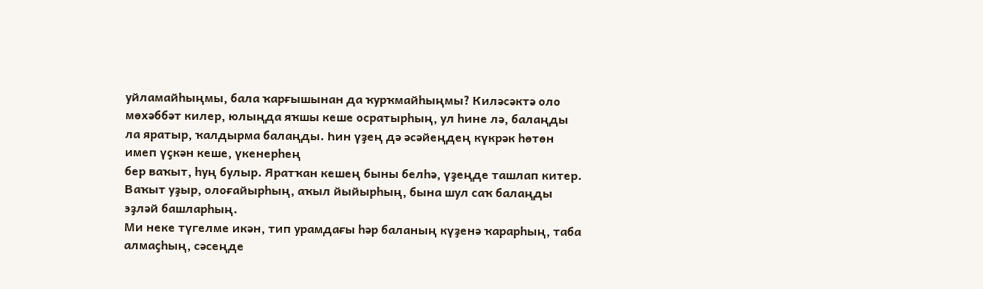уйламайһыңмы, бала ҡарғышынан да ҡурҡмайһыңмы? Киләсәктә оло мөхәббәт килер, юлыңда яҡшы кеше осратырһың, ул һине лә, балаңды ла яратыр, ҡалдырма балаңды. Һин үҙең дә әсәйеңдең күкрәк һөтөн имеп үҫкән кеше, үкенерһең
бер ваҡыт, һуң булыр. Яратҡан кешең быны белһә, үҙеңде ташлап китер. Ваҡыт уҙыр, олоғайырһың, аҡыл йыйырһың, бына шул саҡ балаңды эҙләй башларһың.
Ми неке түгелме икән, тип урамдағы һәр баланың күҙенә ҡарарһың, таба алмаҫһың, сәсеңде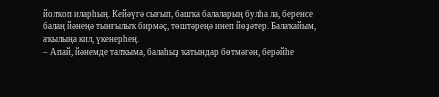йолҡоп иларһың. Кейәүгә сығып, башҡа балаларың булһа ла, беренсе балаң йәнеңә тынғылыҡ бирмәҫ, төштәреңә инеп йөҙәтер. Балаҡайым, аҡылыңа кил, үкенерһең.
– Апай, йәнемде талҡыма, балаһыҙ ҡатындар бөтмәгән, берәйһе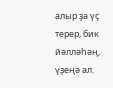алыр ҙа үҫ терер, бик йәлләһәң, үҙеңә ал.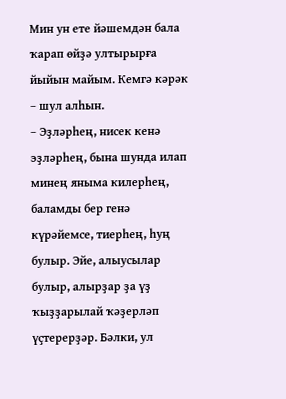Мин ун ете йәшемдән бала ҡарап өйҙә ултырырға
йыйын майым. Кемгә кәрәк – шул алһын.
– Эҙләрһең, нисек кенә эҙләрһең, бына шунда илап минең яныма килерһең, баламды бер генә күрәйемсе, тиерһең, һуң булыр. Эйе, алыусылар булыр, алырҙар ҙа үҙ ҡыҙҙарылай ҡәҙерләп үҫтерерҙәр. Бәлки, ул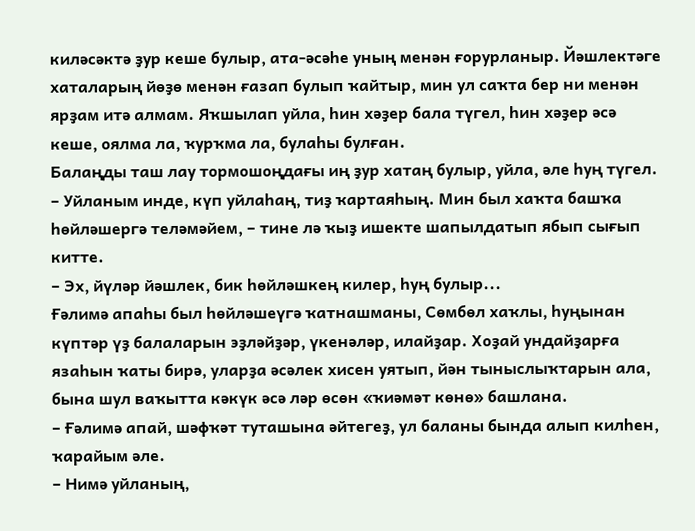киләсәктә ҙур кеше булыр, ата-әсәһе уның менән ғорурланыр. Йәшлектәге хаталарың йөҙө менән ғазап булып ҡайтыр, мин ул саҡта бер ни менән ярҙам итә алмам. Яҡшылап уйла, һин хәҙер бала түгел, һин хәҙер әсә кеше, оялма ла, ҡурҡма ла, булаһы булған.
Балаңды таш лау тормошоңдағы иң ҙур хатаң булыр, уйла, әле һуң түгел.
– Уйланым инде, күп уйлаһаң, тиҙ ҡартаяһың. Мин был хаҡта башҡа һөйләшергә теләмәйем, – тине лә ҡыҙ ишекте шапылдатып ябып сығып китте.
– Эх, йүләр йәшлек, бик һөйләшкең килер, һуң булыр...
Ғәлимә апаһы был һөйләшеүгә ҡатнашманы, Сөмбөл хаҡлы, һуңынан күптәр үҙ балаларын эҙләйҙәр, үкенәләр, илайҙар. Хоҙай ундайҙарға язаһын ҡаты бирә, уларҙа әсәлек хисен уятып, йән тыныслыҡтарын ала, бына шул ваҡытта кәкүк әсә ләр өсөн «ҡиәмәт көнө» башлана.
– Ғәлимә апай, шәфҡәт туташына әйтегеҙ, ул баланы бында алып килһен,
ҡарайым әле.
– Нимә уйланың,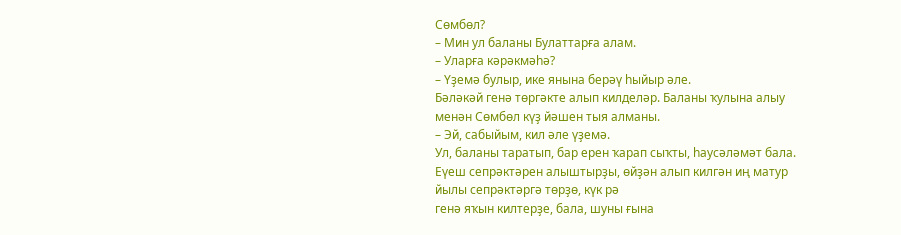Сөмбөл?
– Мин ул баланы Булаттарға алам.
– Уларға кәрәкмәһә?
– Үҙемә булыр, ике янына берәү һыйыр әле.
Бәләкәй генә төргәкте алып килделәр. Баланы ҡулына алыу менән Сөмбөл күҙ йәшен тыя алманы.
– Эй, сабыйым, кил әле үҙемә.
Ул, баланы таратып, бар ерен ҡарап сыҡты, һаусәләмәт бала. Еүеш сепрәктәрен алыштырҙы, өйҙән алып килгән иң матур йылы сепрәктәргә төрҙө, күк рә
генә яҡын килтерҙе, бала, шуны ғына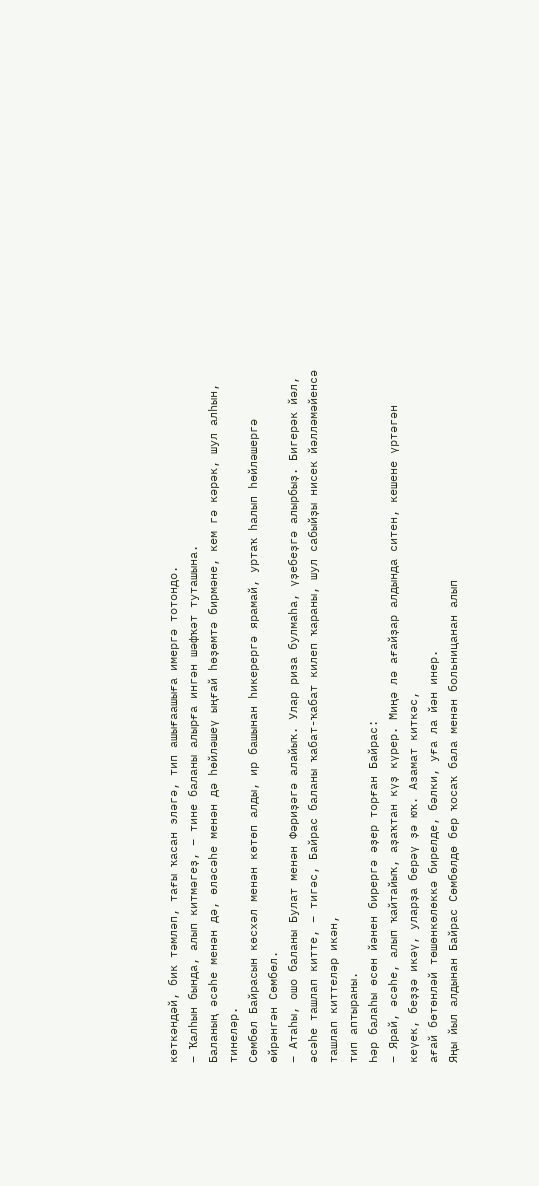көткәндәй, бик тәмләп, тағы ҡасан эләгә, тип ашығаашыға имергә тотондо.
– Ҡалһын бында, алып китмәгеҙ, – тине баланы алырға ингән шәфҡәт туташына.
Баланың әсәһе менән дә, өләсәһе менән дә һөйләшеү ыңғай һөҙөмтә бирмәне, кем гә кәрәк, шул алһын, тинеләр.
Сөмбөл Байрасын көсхәл менән көтөп алды, ир башынан һикерергә ярамай, уртаҡ һалып һөйләшергә өйрәнгән Сөмбөл.
– Атаһы, ошо баланы Булат менән Фәриҙәгә алайыҡ. Улар риза булмаһа, үҙебеҙгә алырбыҙ. Бигерәк йәл, әсәһе ташлап китте, – тигәс, Байрас баланы ҡабат-ҡабат килеп ҡараны, шул сабыйҙы нисек йәлләмәйенсә ташлап киттеләр икән,
тип аптыраны.
Һәр балаһы өсөн йәнен бирергә әҙер торған Байрас:
– Ярай, әсәһе, алып ҡайтайыҡ, аҙаҡтан күҙ күрер. Миңә лә ағайҙар алдында ситен, кешене үртәгән кеүек, беҙҙә икәү, уларҙа берәү ҙә юҡ. Азамат киткәс,
ағай бөтөнләй төшөнкөлөккә бирелде, бәлки, уға ла йән инер.
Яңы йыл алдынан Байрас Сөмбөлдө бер ҡосаҡ бала менән больницанан алып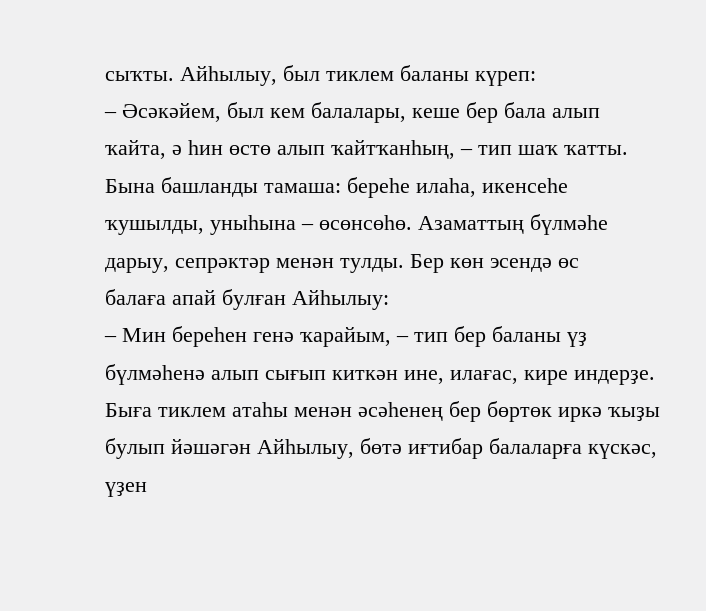сыҡты. Айһылыу, был тиклем баланы күреп:
– Әсәкәйем, был кем балалары, кеше бер бала алып ҡайта, ә һин өстө алып ҡайтҡанһың, – тип шаҡ ҡатты.
Бына башланды тамаша: береһе илаһа, икенсеһе ҡушылды, уныһына – өсөнсөһө. Азаматтың бүлмәһе дарыу, сепрәктәр менән тулды. Бер көн эсендә өс
балаға апай булған Айһылыу:
– Мин береһен генә ҡарайым, – тип бер баланы үҙ бүлмәһенә алып сығып киткән ине, илағас, кире индерҙе.
Быға тиклем атаһы менән әсәһенең бер бөртөк иркә ҡыҙы булып йәшәгән Айһылыу, бөтә иғтибар балаларға күскәс, үҙен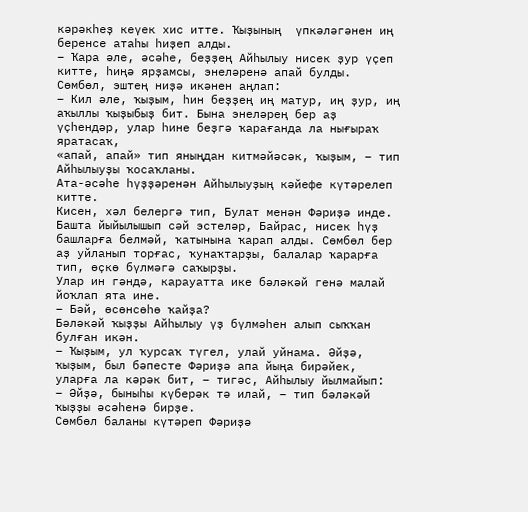кәрәкһеҙ кеүек хис итте. Ҡыҙының  үпкәләгәнен иң беренсе атаһы һиҙеп алды.
– Ҡара әле, әсәһе, беҙҙең Айһылыу нисек ҙур үҫеп китте, һиңә ярҙамсы, энеләренә апай булды.
Сөмбөл, эштең ниҙә икәнен аңлап:
– Кил әле, ҡыҙым, һин беҙҙең иң матур, иң ҙур, иң аҡыллы ҡыҙыбыҙ бит. Бына энеләрең бер аҙ үҫһендәр, улар һине беҙгә ҡарағанда ла нығыраҡ яратасаҡ,
«апай, апай» тип яныңдан китмәйәсәк, ҡыҙым, – тип Айһылыуҙы ҡосаҡланы.
Ата-әсәһе һүҙҙәренән Айһылыуҙың кәйефе күтәрелеп китте.
Кисен, хәл белергә тип, Булат менән Фәриҙә инде. Башта йыйылышып сәй эстеләр, Байрас, нисек һүҙ башларға белмәй, ҡатынына ҡарап алды. Сөмбөл бер аҙ уйланып торғас, ҡунаҡтарҙы, балалар ҡарарға тип, өҫкө бүлмәгә саҡырҙы.
Улар ин гәндә, карауатта ике бәләкәй генә малай йоҡлап ята ине.
– Бәй, өсөнсөһө ҡайҙа?
Бәләкәй ҡыҙҙы Айһылыу үҙ бүлмәһен алып сыҡҡан булған икән.
– Ҡыҙым, ул ҡурсаҡ түгел, улай уйнама. Әйҙә, ҡыҙым, был бәпесте Фәриҙә апа йыңа бирәйек, уларға ла кәрәк бит, – тигәс, Айһылыу йылмайып:
– Әйҙә, быныһы күберәк тә илай, – тип бәләкәй ҡыҙҙы әсәһенә бирҙе.
Сөмбөл баланы күтәреп Фәриҙә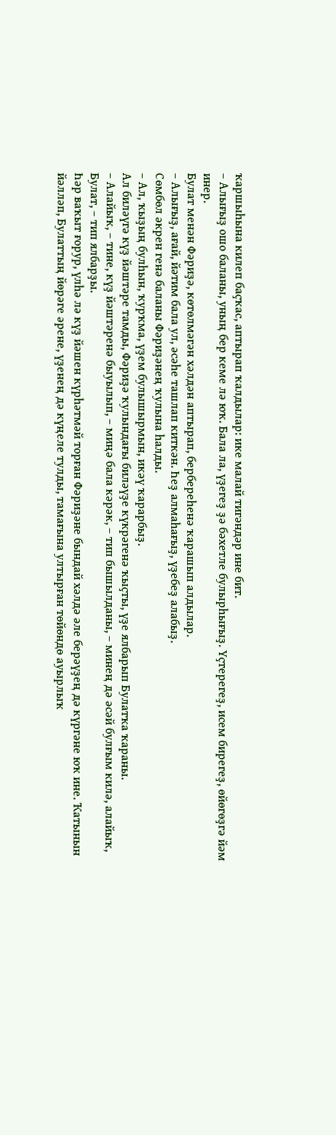ҡаршыһына килеп баҫҡас, аптырап ҡалдылар: ике малай тигәндәр ине бит.
– Алығыҙ ошо баланы, уның бер кеме лә юҡ. Бала ла, үҙегеҙ ҙә бәхетле булырһығыҙ. Үҫтерегеҙ, исем бирегеҙ, өйөгөҙгә йәм инер.
Булат менән Фәриҙә, көтөлмәгән хәлдән аптырап, бербереһенә ҡарашып алдылар.
– Алығыҙ, ағай, йәтим бала ул, әсәһе ташлап киткән. Һеҙ алмаһағыҙ, үҙебеҙ алабыҙ.
Сөмбөл әкрен генә баланы Фәриҙәнең ҡулына һалды.
– Ал, ҡыҙың булһын, ҡурҡма, үҙем булышырмын, икәү ҡарарбыҙ.
Ал биләүгә күҙ йәштәре тамды, Фәриҙә ҡулындағы биләүҙе күкрәгенә ҡыҫты, үҙе ялбарып Булатҡа ҡараны.
– Алайыҡ, – тине, күҙ йәштәренә быуылып, – миңә бала кәрәк, – тип бышылданы, – минең дә әсәй булғым килә, алайыҡ, Булат, – тип ялбарҙы.
Һәр ваҡыт ғорур, үлһә лә күҙ йәшен күрһәтмәй торған Фәриҙәне бындай хәлдә әле берәүҙең дә күргәне юҡ ине. Ҡатынын йәлләп, Булаттың йөрәге әрене, үҙенең дә күңеле тулды, тамағына ултырған төйөндө ауырлыҡ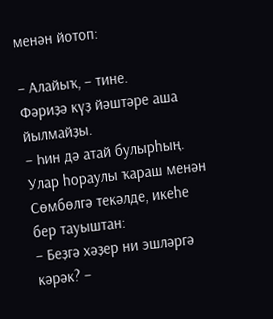менән йотоп:

– Алайыҡ, – тине.
Фәриҙә күҙ йәштәре аша йылмайҙы.
– Һин дә атай булырһың.
Улар һораулы ҡараш менән Сөмбөлгә текәлде, икеһе бер тауыштан:
– Беҙгә хәҙер ни эшләргә кәрәк? –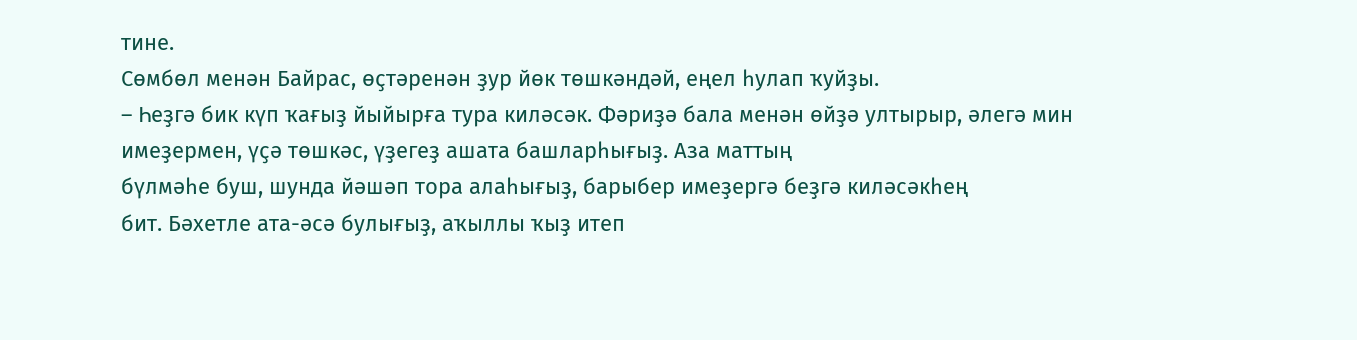тине.
Сөмбөл менән Байрас, өҫтәренән ҙур йөк төшкәндәй, еңел һулап ҡуйҙы.
– Һеҙгә бик күп ҡағыҙ йыйырға тура киләсәк. Фәриҙә бала менән өйҙә ултырыр, әлегә мин имеҙермен, үҫә төшкәс, үҙегеҙ ашата башларһығыҙ. Аза маттың
бүлмәһе буш, шунда йәшәп тора алаһығыҙ, барыбер имеҙергә беҙгә киләсәкһең
бит. Бәхетле ата-әсә булығыҙ, аҡыллы ҡыҙ итеп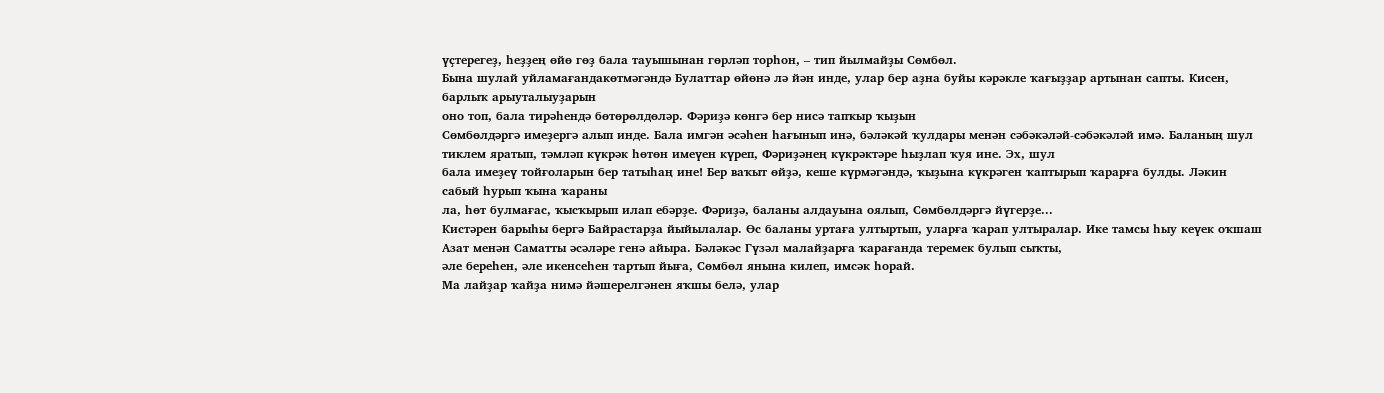үҫтерегеҙ, һеҙҙең өйө гөҙ бала тауышынан гөрләп торһон, – тип йылмайҙы Сөмбөл.
Бына шулай уйламағандакөтмәгәндә Булаттар өйөнә лә йән инде, улар бер аҙна буйы кәрәкле ҡағыҙҙар артынан сапты. Кисен, барлыҡ арыуталыуҙарын
оно топ, бала тирәһендә бөтөрөлдөләр. Фәриҙә көнгә бер нисә тапҡыр ҡыҙын
Сөмбөлдәргә имеҙергә алып инде. Бала имгән әсәһен һағынып инә, бәләкәй ҡулдары менән сәбәкәләй-сәбәкәләй имә. Баланың шул тиклем яратып, тәмләп күкрәк һөтөн имеүен күреп, Фәриҙәнең күкрәктәре һыҙлап ҡуя ине. Эх, шул
бала имеҙеү тойғоларын бер татыһаң ине! Бер ваҡыт өйҙә, кеше күрмәгәндә, ҡыҙына күкрәген ҡаптырып ҡарарға булды. Ләкин сабый һурып ҡына ҡараны
ла, һөт булмағас, ҡысҡырып илап ебәрҙе. Фәриҙә, баланы алдауына оялып, Сөмбөлдәргә йүгерҙе...
Кистәрен барыһы бергә Байрастарҙа йыйылалар. Өс баланы уртаға ултыртып, уларға ҡарап ултыралар. Ике тамсы һыу кеүек оҡшаш Азат менән Саматты әсәләре генә айыра. Бәләкәс Гүзәл малайҙарға ҡарағанда теремек булып сыҡты,
әле береһен, әле икенсеһен тартып йыға, Сөмбөл янына килеп, имсәк һорай.
Ма лайҙар ҡайҙа нимә йәшерелгәнен яҡшы белә, улар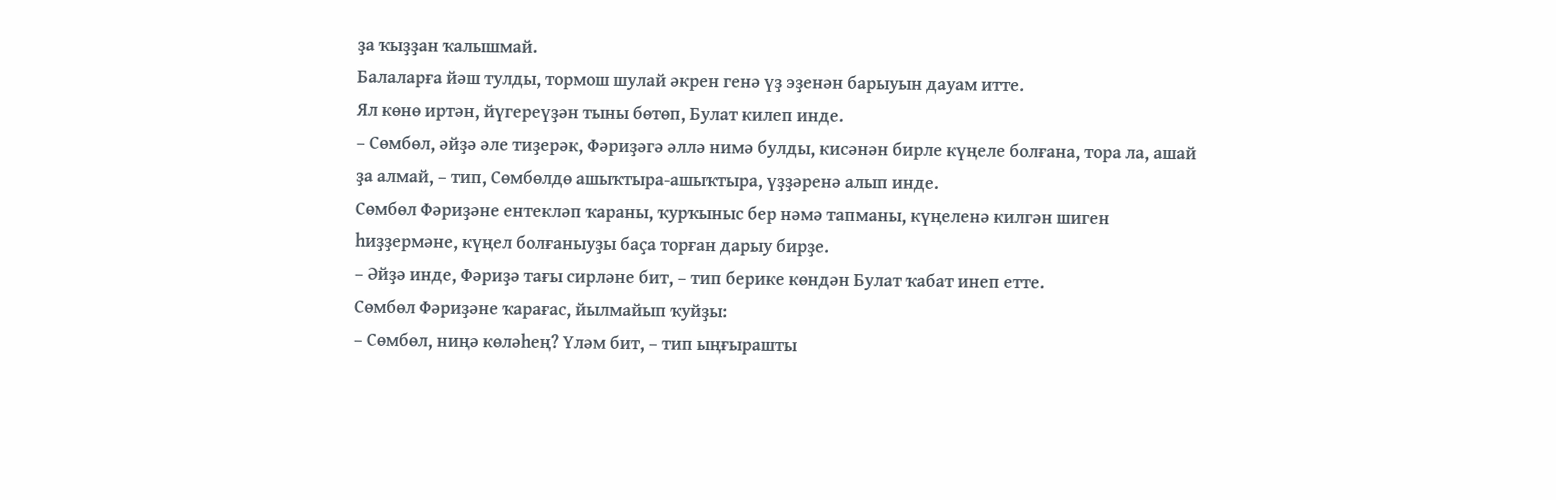ҙа ҡыҙҙан ҡалышмай.
Балаларға йәш тулды, тормош шулай әкрен генә үҙ эҙенән барыуын дауам итте.
Ял көнө иртән, йүгереүҙән тыны бөтөп, Булат килеп инде.
– Сөмбөл, әйҙә әле тиҙерәк, Фәриҙәгә әллә нимә булды, кисәнән бирле күңеле болғана, тора ла, ашай ҙа алмай, – тип, Сөмбөлдө ашыҡтыра-ашыҡтыра, үҙҙәренә алып инде.
Сөмбөл Фәриҙәне ентекләп ҡараны, ҡурҡыныс бер нәмә тапманы, күңеленә килгән шиген һиҙҙермәне, күңел болғаныуҙы баҫа торған дарыу бирҙе.
– Әйҙә инде, Фәриҙә тағы сирләне бит, – тип берике көндән Булат ҡабат инеп етте.
Сөмбөл Фәриҙәне ҡарағас, йылмайып ҡуйҙы:
– Сөмбөл, ниңә көләһең? Үләм бит, – тип ыңғырашты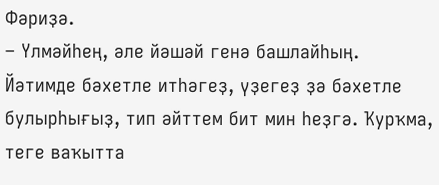Фәриҙә.
– Үлмәйһең, әле йәшәй генә башлайһың. Йәтимде бәхетле итһәгеҙ, үҙегеҙ ҙә бәхетле булырһығыҙ, тип әйттем бит мин һеҙгә. Ҡурҡма, теге ваҡытта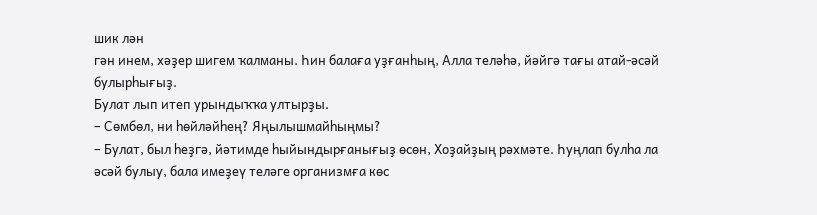шик лән
гән инем, хәҙер шигем ҡалманы. Һин балаға уҙғанһың, Алла теләһә, йәйгә тағы атай-әсәй булырһығыҙ.
Булат лып итеп урындыҡҡа ултырҙы.
– Сөмбөл, ни һөйләйһең? Яңылышмайһыңмы?
– Булат, был һеҙгә, йәтимде һыйындырғанығыҙ өсөн, Хоҙайҙың рәхмәте. Һуңлап булһа ла әсәй булыу, бала имеҙеү теләге организмға көс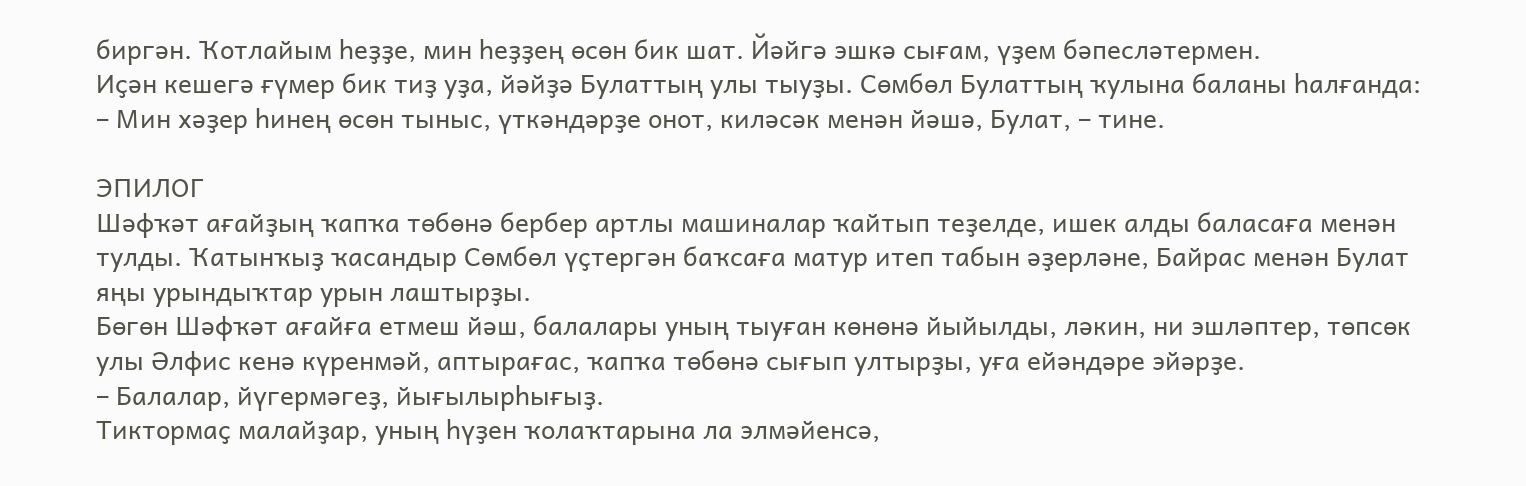биргән. Ҡотлайым һеҙҙе, мин һеҙҙең өсөн бик шат. Йәйгә эшкә сығам, үҙем бәпесләтермен.
Иҫән кешегә ғүмер бик тиҙ уҙа, йәйҙә Булаттың улы тыуҙы. Сөмбөл Булаттың ҡулына баланы һалғанда:
– Мин хәҙер һинең өсөн тыныс, үткәндәрҙе онот, киләсәк менән йәшә, Булат, – тине.

ЭПИЛОГ
Шәфҡәт ағайҙың ҡапҡа төбөнә бербер артлы машиналар ҡайтып теҙелде, ишек алды баласаға менән тулды. Ҡатынҡыҙ ҡасандыр Сөмбөл үҫтергән баҡсаға матур итеп табын әҙерләне, Байрас менән Булат яңы урындыҡтар урын лаштырҙы.
Бөгөн Шәфҡәт ағайға етмеш йәш, балалары уның тыуған көнөнә йыйылды, ләкин, ни эшләптер, төпсөк улы Әлфис кенә күренмәй, аптырағас, ҡапҡа төбөнә сығып ултырҙы, уға ейәндәре эйәрҙе.
– Балалар, йүгермәгеҙ, йығылырһығыҙ.
Тиктормаҫ малайҙар, уның һүҙен ҡолаҡтарына ла элмәйенсә,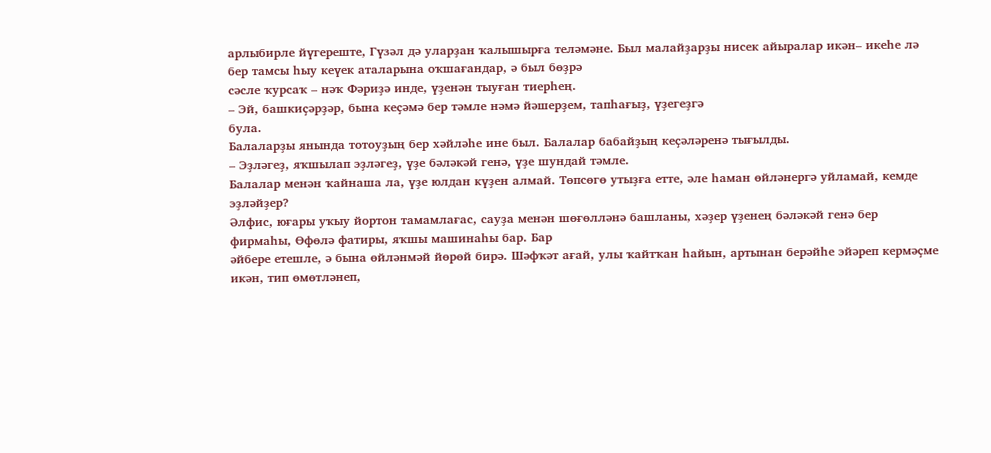арлыбирле йүгереште, Гүзәл дә уларҙан ҡалышырға теләмәне. Был малайҙарҙы нисек айыралар икән– икеһе лә бер тамсы һыу кеүек аталарына оҡшағандар, ә был бөҙрә
сәсле ҡурсаҡ – нәҡ Фәриҙә инде, үҙенән тыуған тиерһең.
– Эй, башкиҫәрҙәр, бына кеҫәмә бер тәмле нәмә йәшерҙем, тапһағыҙ, үҙегеҙгә
була.
Балаларҙы янында тотоуҙың бер хәйләһе ине был. Балалар бабайҙың кеҫәләренә тығылды.
– Эҙләгеҙ, яҡшылап эҙләгеҙ, үҙе бәләкәй генә, үҙе шундай тәмле.
Балалар менән ҡайнаша ла, үҙе юлдан күҙен алмай. Төпсөгө утыҙға етте, әле һаман өйләнергә уйламай, кемде эҙләйҙер?
Әлфис, юғары уҡыу йортон тамамлағас, сауҙа менән шөғөлләнә башланы, хәҙер үҙенең бәләкәй генә бер фирмаһы, Өфөлә фатиры, яҡшы машинаһы бар. Бар
әйбере етешле, ә бына өйләнмәй йөрөй бирә. Шәфҡәт ағай, улы ҡайтҡан һайын, артынан берәйһе эйәреп кермәҫме икән, тип өмөтләнеп,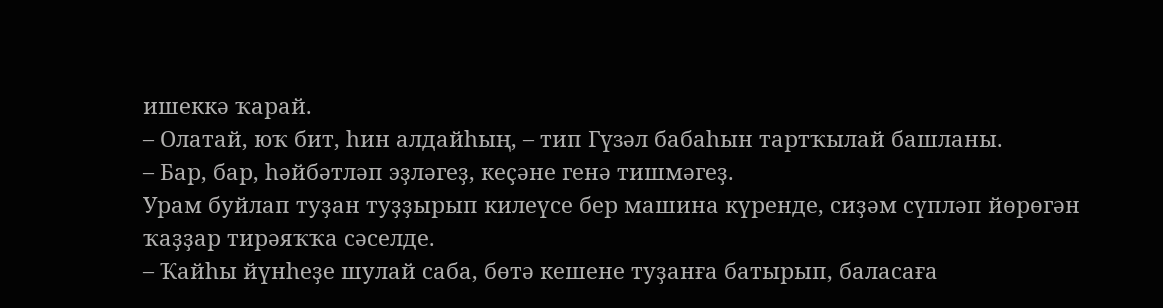ишеккә ҡарай.
– Олатай, юҡ бит, һин алдайһың, – тип Гүзәл бабаһын тартҡылай башланы.
– Бар, бар, һәйбәтләп эҙләгеҙ, кеҫәне генә тишмәгеҙ.
Урам буйлап туҙан туҙҙырып килеүсе бер машина күренде, сиҙәм сүпләп йөрөгән ҡаҙҙар тирәяҡҡа сәселде.
– Ҡайһы йүнһеҙе шулай саба, бөтә кешене туҙанға батырып, баласаға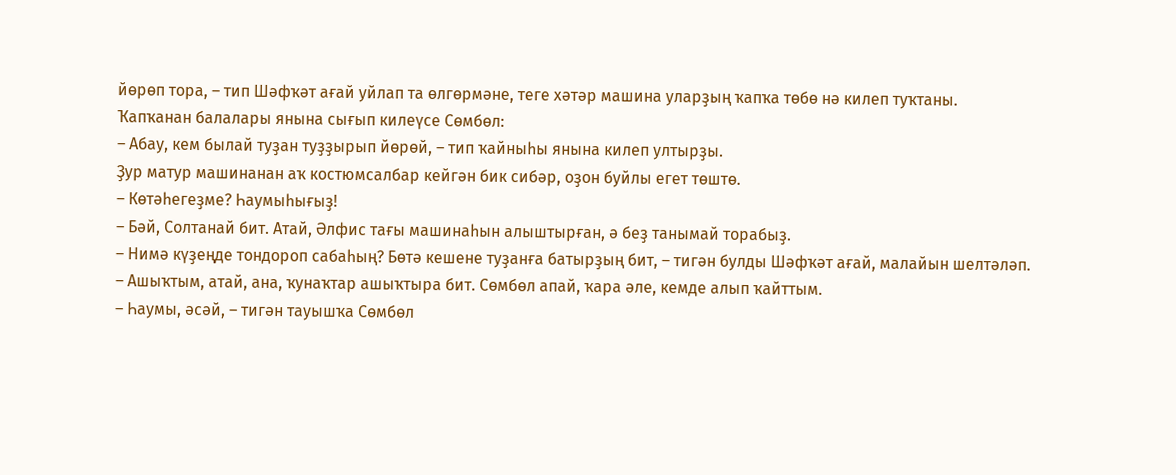йөрөп тора, – тип Шәфҡәт ағай уйлап та өлгөрмәне, теге хәтәр машина уларҙың ҡапҡа төбө нә килеп туҡтаны.
Ҡапҡанан балалары янына сығып килеүсе Сөмбөл:
– Абау, кем былай туҙан туҙҙырып йөрөй, – тип ҡайныһы янына килеп ултырҙы.
Ҙур матур машинанан аҡ костюмсалбар кейгән бик сибәр, оҙон буйлы егет төштө.
– Көтәһегеҙме? Һаумыһығыҙ!
– Бәй, Солтанай бит. Атай, Әлфис тағы машинаһын алыштырған, ә беҙ танымай торабыҙ.
– Нимә күҙеңде тондороп сабаһың? Бөтә кешене туҙанға батырҙың бит, – тигән булды Шәфҡәт ағай, малайын шелтәләп.
– Ашыҡтым, атай, ана, ҡунаҡтар ашыҡтыра бит. Сөмбөл апай, ҡара әле, кемде алып ҡайттым.
– Һаумы, әсәй, – тигән тауышҡа Сөмбөл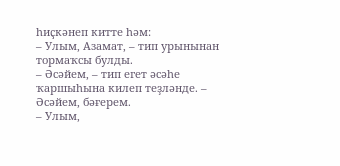һиҫкәнеп китте һәм:
– Улым, Азамат, – тип урынынан тормаҡсы булды.
– Әсәйем, – тип егет әсәһе ҡаршыһына килеп теҙләнде. – Әсәйем, бәғерем.
– Улым,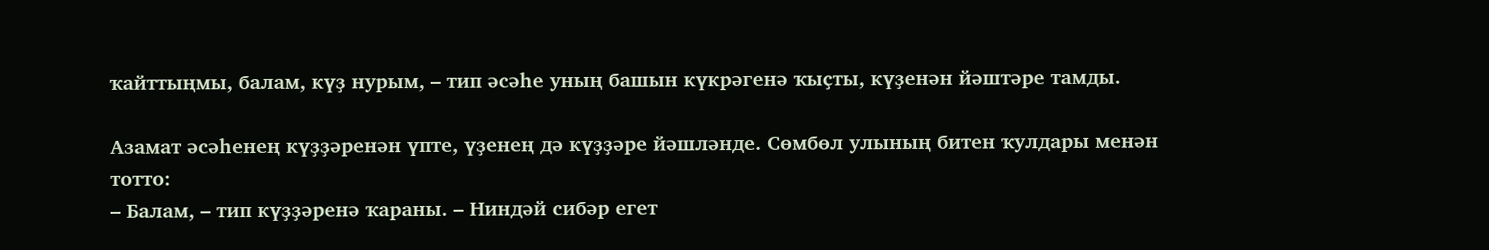ҡайттыңмы, балам, күҙ нурым, – тип әсәһе уның башын күкрәгенә ҡыҫты, күҙенән йәштәре тамды.

Азамат әсәһенең күҙҙәренән үпте, үҙенең дә күҙҙәре йәшләнде. Сөмбөл улының битен ҡулдары менән тотто:
– Балам, – тип күҙҙәренә ҡараны. – Ниндәй сибәр егет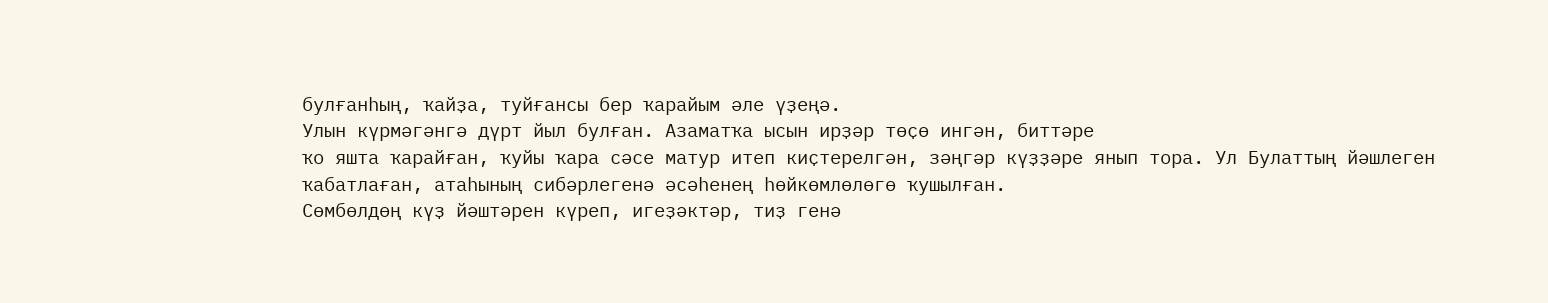булғанһың, ҡайҙа, туйғансы бер ҡарайым әле үҙеңә.
Улын күрмәгәнгә дүрт йыл булған. Азаматҡа ысын ирҙәр төҫө ингән, биттәре
ҡо яшта ҡарайған, ҡуйы ҡара сәсе матур итеп киҫтерелгән, зәңгәр күҙҙәре янып тора. Ул Булаттың йәшлеген ҡабатлаған, атаһының сибәрлегенә әсәһенең һөйкөмлөлөгө ҡушылған.
Сөмбөлдөң күҙ йәштәрен күреп, игеҙәктәр, тиҙ генә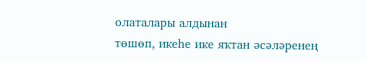олаталары алдынан
төшөп, икеһе ике яҡтан әсәләренең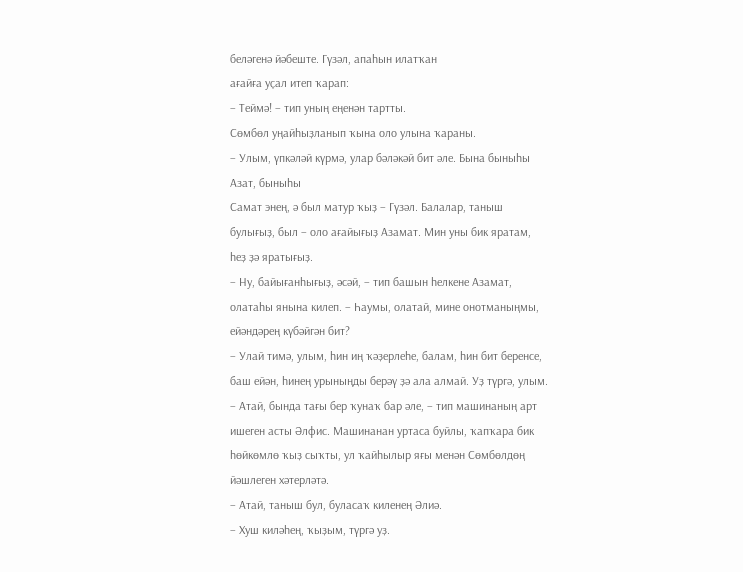беләгенә йәбеште. Гүзәл, апаһын илатҡан
ағайға уҫал итеп ҡарап:
– Теймә! – тип уның еңенән тартты.
Сөмбөл уңайһыҙланып ҡына оло улына ҡараны.
– Улым, үпкәләй күрмә, улар бәләкәй бит әле. Бына быныһы Азат, быныһы
Самат энең, ә был матур ҡыҙ – Гүзәл. Балалар, таныш булығыҙ, был – оло ағайығыҙ Азамат. Мин уны бик яратам, һеҙ ҙә яратығыҙ.
– Ну, байығанһығыҙ, әсәй, – тип башын һелкене Азамат, олатаһы янына килеп. – Һаумы, олатай, мине онотманыңмы, ейәндәрең күбәйгән бит?
– Улай тимә, улым, һин иң ҡәҙерлеһе, балам, һин бит беренсе, баш ейән, һинең урыныңды берәү ҙә ала алмай. Уҙ түргә, улым.
– Атай, бында тағы бер ҡунаҡ бар әле, – тип машинаның арт ишеген асты Әлфис. Машинанан уртаса буйлы, ҡапҡара бик һөйкөмлө ҡыҙ сыҡты, ул ҡайһылыр яғы менән Сөмбөлдөң йәшлеген хәтерләтә.
– Атай, таныш бул, буласаҡ киленең Әлиә.
– Хуш киләһең, ҡыҙым, түргә уҙ.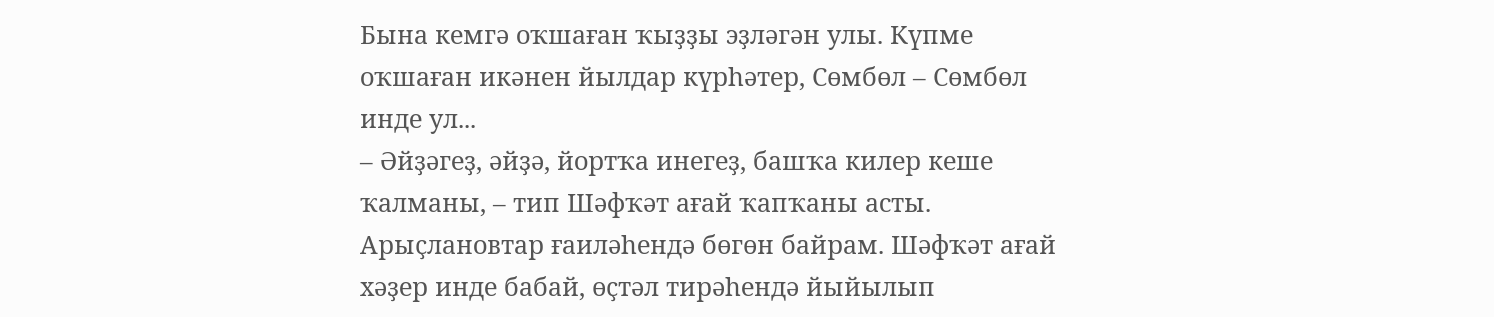Бына кемгә оҡшаған ҡыҙҙы эҙләгән улы. Күпме оҡшаған икәнен йылдар күрһәтер, Сөмбөл – Сөмбөл инде ул...
– Әйҙәгеҙ, әйҙә, йортҡа инегеҙ, башҡа килер кеше ҡалманы, – тип Шәфҡәт ағай ҡапҡаны асты.
Арыҫлановтар ғаиләһендә бөгөн байрам. Шәфҡәт ағай хәҙер инде бабай, өҫтәл тирәһендә йыйылып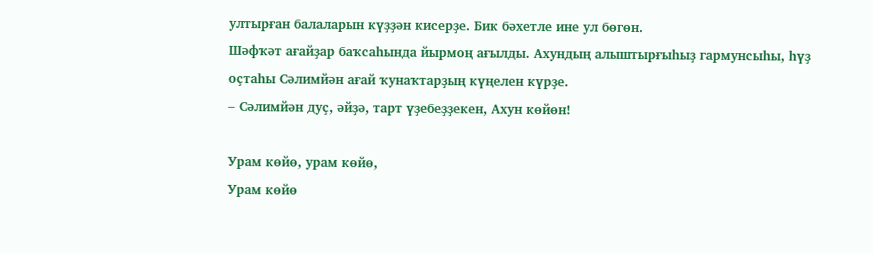ултырған балаларын күҙҙән кисерҙе. Бик бәхетле ине ул бөгөн.
Шәфҡәт ағайҙар баҡсаһында йырмоң ағылды. Ахундың алыштырғыһыҙ гармунсыһы, һүҙ оҫтаһы Сәлимйән ағай ҡунаҡтарҙың күңелен күрҙе.
– Сәлимйән дуҫ, әйҙә, тарт үҙебеҙҙекен, Ахун көйөн!

Урам көйө, урам көйө,
Урам көйө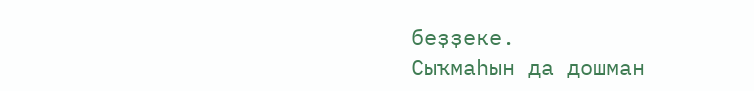беҙҙеке.
Сыҡмаһын да дошман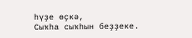һүҙе өҫкә,
Сыҡһа сыҡһын беҙҙеке.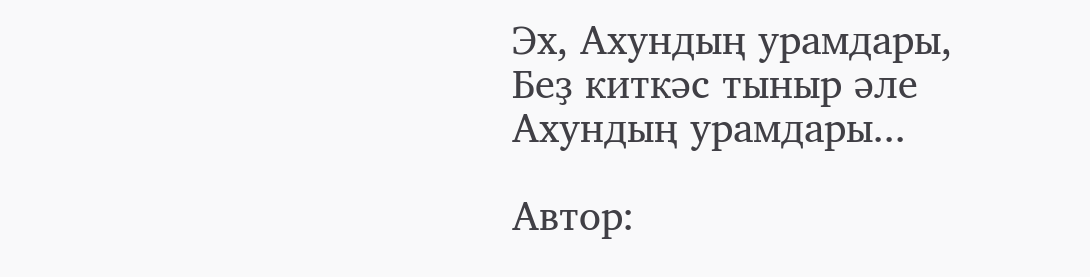Эх, Ахундың урамдары,
Беҙ киткәс тыныр әле
Ахундың урамдары...

Автор: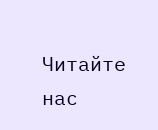Читайте нас